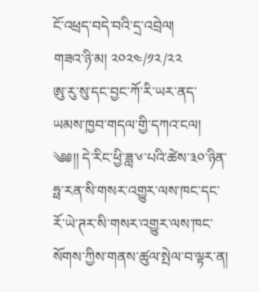ངོ་འཕྲད་བདེ་བའི་དྲ་འབྲེལ།
གཟའ་ཉི་མ། ༢༠༢༤/༡༢/༢༢
ཨུ་རུ་སུ་དང་བྱང་ཀོ་རི་ཡར་ནད་ཡམས་ཁྱབ་གདལ་གྱི་དཀའ་ངལ།
༄༅།། དེ་རིང་ཕྱི་ཟླ་༦་པའི་ཚེས་༣༠་ཉིན་ཧྥ་རན་སི་གསར་འགྱུར་ལས་ཁང་དང་རོ་ཡེ་ཊར་སི་གསར་འགྱུར་ལས་ཁང་སོགས་ཀྱིས་གནས་ཚུལ་སྤེལ་བ་ལྟར་ན།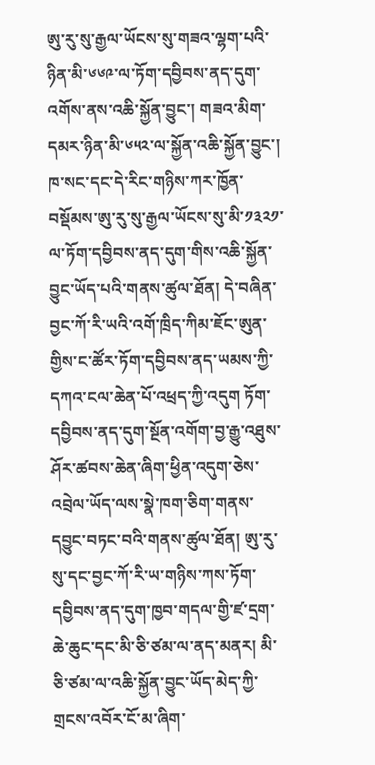ཨུ་རུ་སུ་རྒྱལ་ཡོངས་སུ་གཟའ་ལྷག་པའི་ཉིན་མི་༦༦༩་ལ་ཏོག་དབྱིབས་ནད་དུག་འགོས་ནས་འཆི་སྐྱོན་བྱུང་། གཟའ་མིག་དམར་ཉིན་མི་༦༥༢་ལ་སྐྱོན་འཆི་སྐྱོན་བྱུང་། ཁ་སང་དང་དེ་རིང་གཉིས་ཀར་ཁྱོན་བསྡོམས་ཨུ་རུ་སུ་རྒྱལ་ཡོངས་སུ་མི་༡༣༢༡་ལ་ཏོག་དབྱིབས་ནད་དུག་གིས་འཆི་སྐྱོན་བྱུང་ཡོད་པའི་གནས་ཚུལ་ཐོན། དེ་བཞིན་བྱང་ཀོ་རི་ཡའི་འགོ་ཁྲིད་ཀིམ་ཇོང་ཨུན་གྱིས་ང་ཚོར་ཏོག་དབྱིབས་ནད་ཡམས་ཀྱི་དཀའ་ངལ་ཆེན་པོ་འཕྲད་ཀྱི་འདུག ཏོག་དབྱིབས་ནད་དུག་སྔོན་འགོག་བྱ་རྒྱུ་འཐུས་ཤོར་ཚབས་ཆེན་ཞིག་ཕྱིན་འདུག་ཅེས་འབྲེལ་ཡོད་ལས་སྣེ་ཁག་ཅིག་གནས་དབྱུང་བཏང་བའི་གནས་ཚུལ་ཐོན། ཨུ་རུ་སུ་དང་བྱང་ཀོ་རི་ཡ་གཉིས་ཀས་ཏོག་དབྱིབས་ནད་དུག་ཁྱབ་གདལ་གྱི་ཛ་དྲག་ཆེ་ཆུང་དང་མི་ཅི་ཙམ་ལ་ནད་མནར། མི་ཅི་ཙམ་ལ་འཆི་སྐྱོན་བྱུང་ཡོད་མེད་ཀྱི་གྲངས་འབོར་ངོ་མ་ཞིག་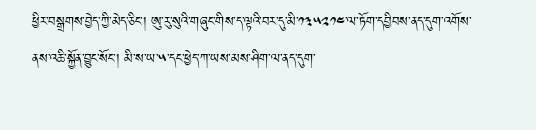ཕྱིར་བསྒྲགས་བྱེད་ཀྱི་མེད་ཅིང་། ཨུ་རུ་སུའི་གཞུང་གིས་ད་ལྟའི་བར་དུ་མི་༡༣༥༢༡༤་ལ་ཏོག་དབྱིབས་ནད་དུག་འགོས་ནས་འཆི་སྐྱོན་བྱུང་སོང་། མི་ས་ཡ་༥་དང་ཕྱེད་ཀ་ཡས་མས་ཤིག་ལ་ནད་དུག་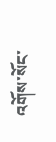འགོས་སོང་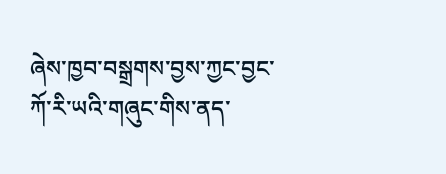ཞེས་ཁྱབ་བསྒྲགས་བྱས་ཀྱང་བྱང་ཀོ་རི་ཡའི་གཞུང་གིས་ནད་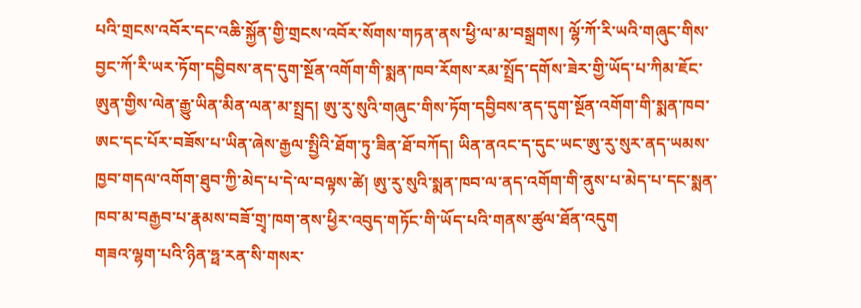པའི་གྲངས་འབོར་དང་འཆི་སྐྱོན་གྱི་གྲངས་འབོར་སོགས་གཏན་ནས་ཕྱི་ལ་མ་བསྒྲགས། ལྷོ་ཀོ་རི་ཡའི་གཞུང་གིས་བྱང་ཀོ་རི་ཡར་ཏོག་དབྱིབས་ནད་དུག་སྔོན་འགོག་གི་སྨན་ཁབ་རོགས་རམ་སྤྲོད་དགོས་ཟེར་གྱི་ཡོད་པ་ཀིམ་ཇོང་ཨུན་གྱིས་ལེན་རྒྱུ་ཡིན་མིན་ལན་མ་སྤྲད། ཨུ་རུ་སུའི་གཞུང་གིས་ཏོག་དབྱིབས་ནད་དུག་སྔོན་འགོག་གི་སྨན་ཁབ་ཨང་དང་པོར་བཟོས་པ་ཡིན་ཞེས་རྒྱལ་སྤྱིའི་ཐོག་ཏུ་ཟིན་ཐོ་བཀོད། ཡིན་ནའང་ད་དུང་ཡང་ཨུ་རུ་སུར་ནད་ཡམས་ཁྱབ་གདལ་འགོག་ཐུབ་ཀྱི་མེད་པ་དེ་ལ་བལྟས་ཚེ། ཨུ་རུ་སུའི་སྨན་ཁབ་ལ་ནད་འགོག་གི་ནུས་པ་མེད་པ་དང་སྨན་ཁབ་མ་བརྒྱབ་པ་རྣམས་བཟོ་གྲྭ་ཁག་ནས་ཕྱིར་འབུད་གཏོང་གི་ཡོད་པའི་གནས་ཚུལ་ཐོན་འདུག
གཟའ་ལྷག་པའི་ཉིན་ཧྥ་རན་སི་གསར་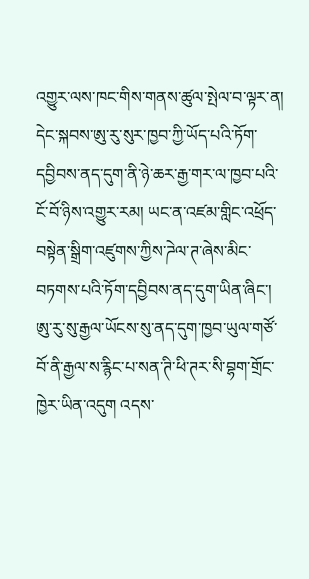འགྱུར་ལས་ཁང་གིས་གནས་ཚུལ་སྤེལ་བ་ལྟར་ན། དེང་སྐབས་ཨུ་རུ་སུར་ཁྱབ་ཀྱི་ཡོད་པའི་ཏོག་དབྱིབས་ནད་དུག་ནི་ཉེ་ཆར་རྒྱ་གར་ལ་ཁྱབ་པའི་ངོ་བོ་ཉིས་འགྱུར་རམ། ཡང་ན་འཛམ་གླིང་འཕྲོད་བསྟེན་སྒྲིག་འཛུགས་ཀྱིས་ཌེལ་ཊ་ཞེས་མིང་བཏགས་པའི་ཏོག་དབྱིབས་ནད་དུག་ཡིན་ཞིང་། ཨུ་རུ་སུ་རྒྱལ་ཡོངས་སུ་ནད་དུག་ཁྱབ་ཡུལ་གཙོ་བོ་ནི་རྒྱལ་ས་རྙིང་པ་སན་ཊི་ཕི་ཊར་སི་བྷག་གྲོང་ཁྱེར་ཡིན་འདུག འདས་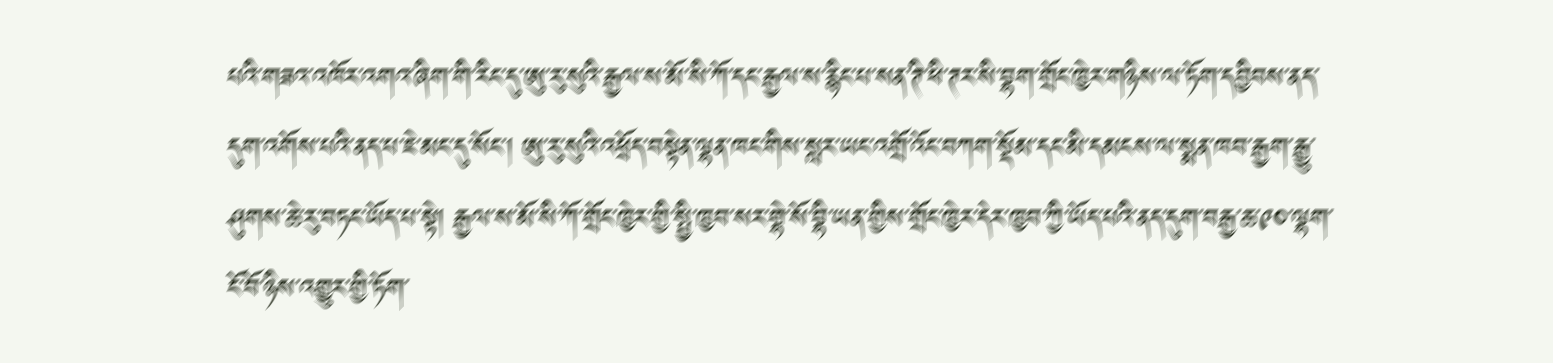པའི་གཟའ་འཁོར་འགའ་ཞིག་གི་རིང་དུ་ཨུ་རུ་སུའི་རྒྱལ་ས་མོ་སི་ཀོ་དང་རྒྱལ་ས་རྙིང་པ་སན་ཊི་ཕི་ཊར་སི་བྷག་གྲོང་ཁྱེར་གཉིས་ལ་ཏོག་དབྱིབས་ནད་དུག་འགོས་པའི་ནད་པ་ཇེ་མང་དུ་སོང་། ཨུ་རུ་སུའི་འཕྲོད་བསྟེན་ལྷན་ཁང་གིས་སླར་ཡང་འགྲོ་འོང་བཀག་སྡོམ་དང་མི་དམངས་ལ་སྨན་ཁབ་རྒྱག་རྒྱུ་ཤུགས་ཆེ་རུ་བཏང་ཡོད་པ་སྟེ། རྒྱལ་ས་མོ་སི་ཀོ་གྲོང་ཁྱེར་གྱི་སྤྱི་ཁྱབ་སར་གྷེ་སོ་བྷི་ཡན་གྱིས་གྲོང་ཁྱེར་དེར་ཁྱབ་ཀྱི་ཡོད་པའི་ནད་དུག་བརྒྱ་ཆ་༩༠་ལྷག་ངོ་བོ་ཉིས་འགྱུར་གྱི་ཏོག་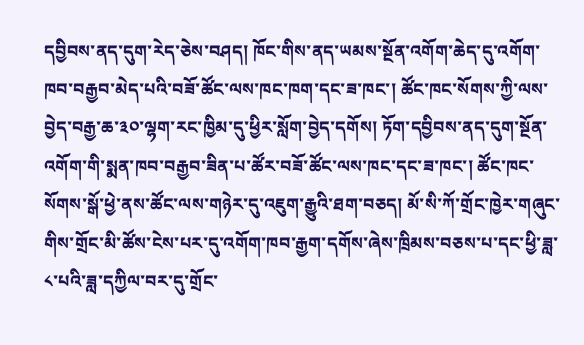དབྱིབས་ནད་དུག་རེད་ཅེས་བཤད། ཁོང་གིས་ནད་ཡམས་སྔོན་འགོག་ཆེད་དུ་འགོག་ཁབ་བརྒྱབ་མེད་པའི་བཟོ་ཚོང་ལས་ཁང་ཁག་དང་ཟ་ཁང་། ཚོང་ཁང་སོགས་ཀྱི་ལས་བྱེད་བརྒྱ་ཆ་༣༠་ལྷག་རང་ཁྱིམ་དུ་ཕྱིར་སློག་བྱེད་དགོས། ཏོག་དབྱིབས་ནད་དུག་སྔོན་འགོག་གི་སྨན་ཁབ་བརྒྱབ་ཟིན་པ་ཚོར་བཟོ་ཚོང་ལས་ཁང་དང་ཟ་ཁང་། ཚོང་ཁང་སོགས་སྒོ་ཕྱེ་ནས་ཚོང་ལས་གཉེར་དུ་འཇུག་རྒྱུའི་ཐག་བཅད། མོ་སི་ཀོ་གྲོང་ཁྱེར་གཞུང་གིས་གྲོང་མི་ཚོས་ངེས་པར་དུ་འགོག་ཁབ་རྒྱག་དགོས་ཞེས་ཁྲིམས་བཅས་པ་དང་ཕྱི་ཟླ་༨་པའི་ཟླ་དཀྱིལ་བར་དུ་གྲོང་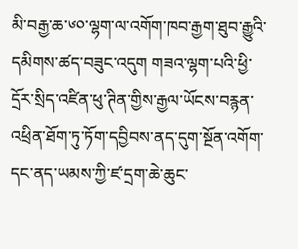མི་བརྒྱ་ཆ་༦༠་ལྷག་ལ་འགོག་ཁབ་རྒྱག་ཐུབ་རྒྱུའི་དམིགས་ཚད་བཟུང་འདུག གཟའ་ལྷག་པའི་ཕྱི་དྲོར་སྲིད་འཛིན་ཕུ་ཊིན་གྱིས་རྒྱལ་ཡོངས་བརྙན་འཕྲིན་ཐོག་ཏུ་ཏོག་དབྱིབས་ནད་དུག་སྔོན་འགོག་དང་ནད་ཡམས་ཀྱི་ཛ་དྲག་ཆེ་ཆུང་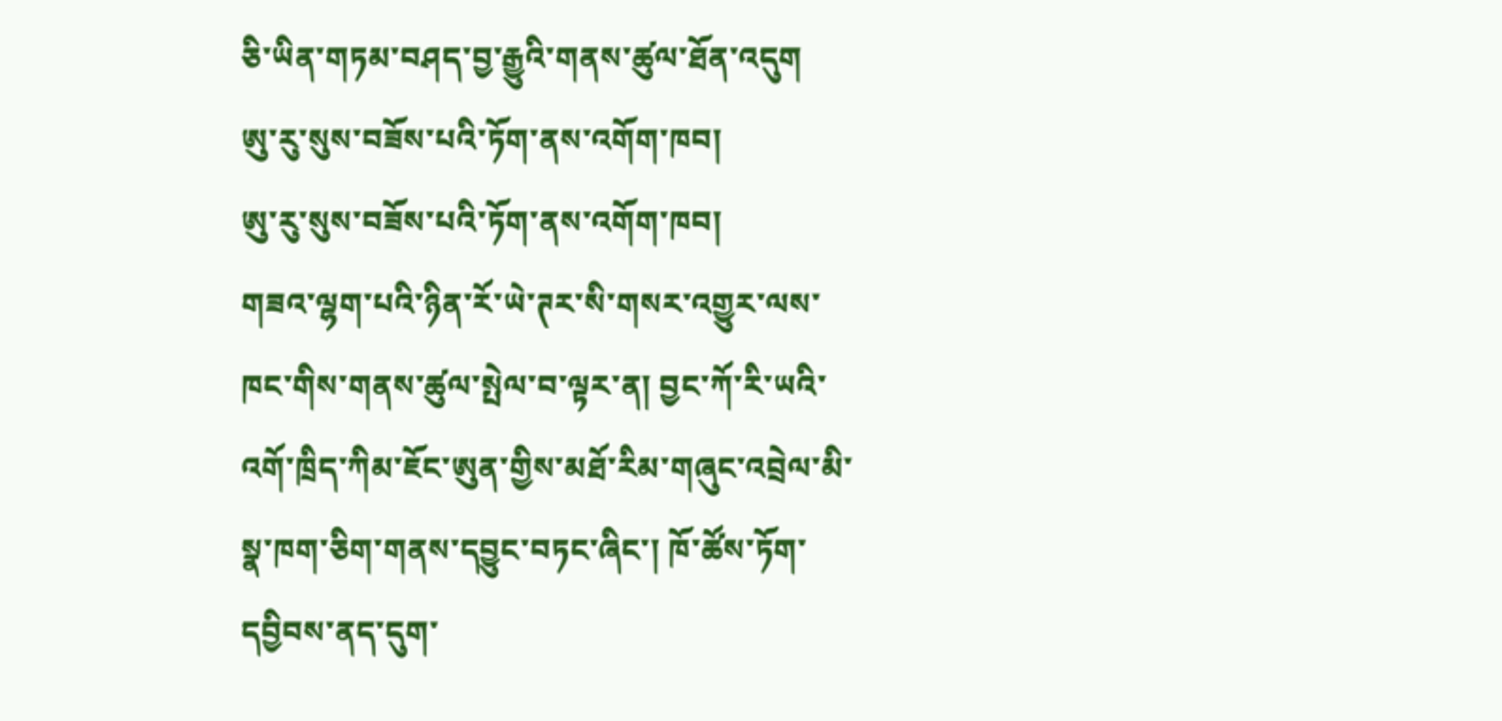ཅི་ཡིན་གཏམ་བཤད་བྱ་རྒྱུའི་གནས་ཚུལ་ཐོན་འདུག
ཨུ་རུ་སུས་བཟོས་པའི་ཏོག་ནས་འགོག་ཁབ།
ཨུ་རུ་སུས་བཟོས་པའི་ཏོག་ནས་འགོག་ཁབ།
གཟའ་ལྷག་པའི་ཉིན་རོ་ཡེ་ཊར་སི་གསར་འགྱུར་ལས་ཁང་གིས་གནས་ཚུལ་སྤེལ་བ་ལྟར་ན། བྱང་ཀོ་རི་ཡའི་འགོ་ཁྲིད་ཀིམ་ཇོང་ཨུན་གྱིས་མཐོ་རིམ་གཞུང་འབྲེལ་མི་སྣ་ཁག་ཅིག་གནས་དབྱུང་བཏང་ཞིང་། ཁོ་ཚོས་ཏོག་དབྱིབས་ནད་དུག་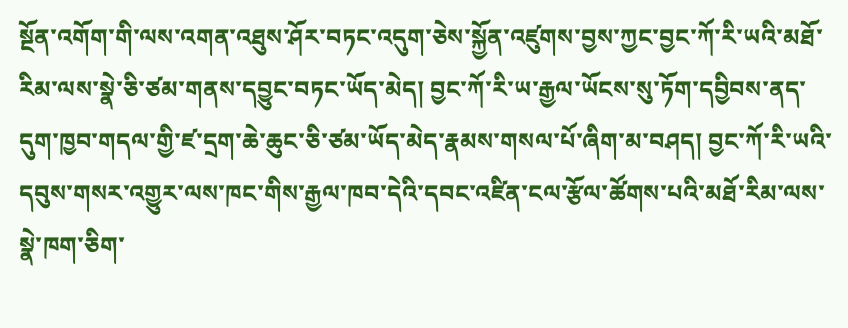སྔོན་འགོག་གི་ལས་འགན་འཐུས་ཤོར་བཏང་འདུག་ཅེས་སྐྱོན་འཛུགས་བྱས་ཀྱང་བྱང་ཀོ་རི་ཡའི་མཐོ་རིམ་ལས་སྣེ་ཅི་ཙམ་གནས་དབྱུང་བཏང་ཡོད་མེད། བྱང་ཀོ་རི་ཡ་རྒྱལ་ཡོངས་སུ་ཏོག་དབྱིབས་ནད་དུག་ཁྱབ་གདལ་གྱི་ཛ་དྲག་ཆེ་ཆུང་ཅི་ཙམ་ཡོད་མེད་རྣམས་གསལ་པོ་ཞིག་མ་བཤད། བྱང་ཀོ་རི་ཡའི་དབུས་གསར་འགྱུར་ལས་ཁང་གིས་རྒྱལ་ཁབ་དེའི་དབང་འཛིན་ངལ་རྩོལ་ཚོགས་པའི་མཐོ་རིམ་ལས་སྣེ་ཁག་ཅིག་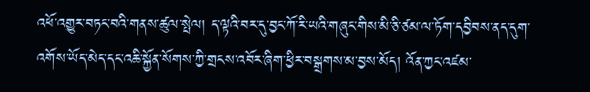འཕོ་འགྱུར་བཏང་བའི་གནས་ཚུལ་སྤེལ། ད་ལྟའི་བར་དུ་བྱང་ཀོ་རི་ཡའི་གཞུང་གིས་མི་ཅི་ཙམ་ལ་ཏོག་དབྱིབས་ནད་དུག་འགོས་ཡོད་མེད་དང་འཆི་སྐྱོན་སོགས་ཀྱི་གྲངས་འབོར་ཞིག་ཕྱིར་བསྒྲགས་མ་བྱས་མོད། འོན་ཀྱང་འཛམ་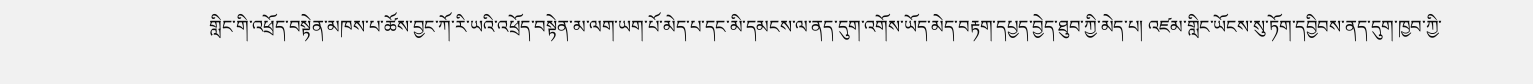གླིང་གི་འཕྲོད་བསྟེན་མཁས་པ་ཚོས་བྱང་ཀོ་རི་ཡའི་འཕྲོད་བསྟེན་མ་ལག་ཡག་པོ་མེད་པ་དང་མི་དམངས་ལ་ནད་དུག་འགོས་ཡོད་མེད་བརྟག་དཔྱད་བྱེད་ཐུབ་ཀྱི་མེད་པ། འཛམ་གླིང་ཡོངས་སུ་ཏོག་དབྱིབས་ནད་དུག་ཁྱབ་ཀྱི་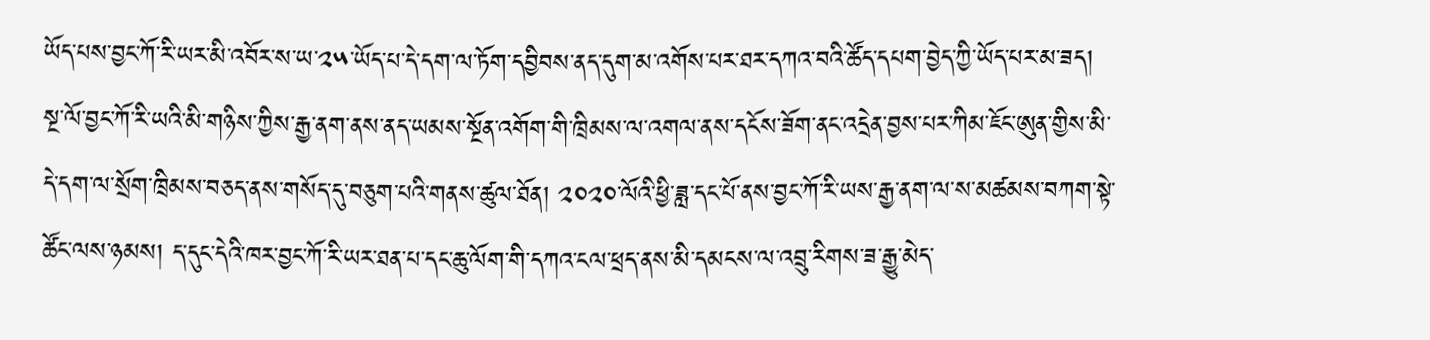ཡོད་པས་བྱང་ཀོ་རི་ཡར་མི་འབོར་ས་ཡ་༢༥་ཡོད་པ་དེ་དག་ལ་ཏོག་དབྱིབས་ནད་དུག་མ་འགོས་པར་ཐར་དཀའ་བའི་ཚོད་དཔག་བྱེད་ཀྱི་ཡོད་པར་མ་ཟད། སྔ་ལོ་བྱང་ཀོ་རི་ཡའི་མི་གཉིས་ཀྱིས་རྒྱ་ནག་ནས་ནད་ཡམས་སྔོན་འགོག་གི་ཁྲིམས་ལ་འགལ་ནས་དངོས་ཟོག་ནང་འདྲེན་བྱས་པར་ཀིམ་ཇོང་ཨུན་གྱིས་མི་དེ་དག་ལ་སྲོག་ཁྲིམས་བཅད་ནས་གསོད་དུ་བཅུག་པའི་གནས་ཚུལ་ཐོན། ༢༠༢༠་ལོའི་ཕྱི་ཟླ་དང་པོ་ནས་བྱང་ཀོ་རི་ཡས་རྒྱ་ནག་ལ་ས་མཚམས་བཀག་སྟེ་ཚོང་ལས་ཉམས། ད་དུང་དེའི་ཁར་བྱང་ཀོ་རི་ཡར་ཐན་པ་དང་ཆུ་ལོག་གི་དཀའ་ངལ་ཕྲད་ནས་མི་དམངས་ལ་འབྲུ་རིགས་ཟ་རྒྱུ་མེད་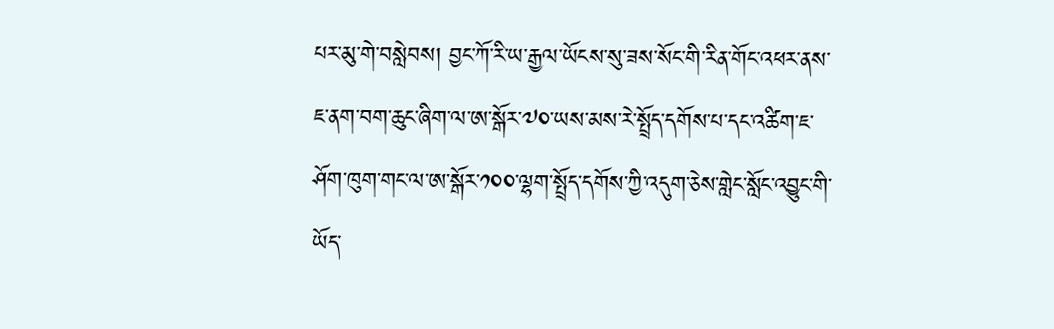པར་མུ་གེ་བསླེབས། བྱང་ཀོ་རི་ཡ་རྒྱལ་ཡོངས་སུ་ཟས་སོང་གི་རིན་གོང་འཕར་ནས་ཇ་ནག་བག་ཆུང་ཞིག་ལ་ཨ་སྒོར་༧༠་ཡས་མས་རེ་སྤྲོད་དགོས་པ་དང་འཚིག་ཇ་ཤོག་ཁུག་གང་ལ་ཨ་སྒོར་༡༠༠་ལྷག་སྤྲོད་དགོས་ཀྱི་འདུག་ཅེས་གླེང་སློང་འབྱུང་གི་ཡོད་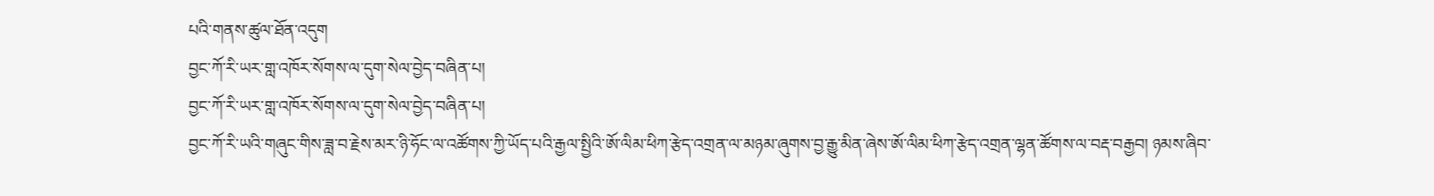པའི་གནས་ཚུལ་ཐོན་འདུག
བྱང་ཀོ་རི་ཡར་གླ་འཁོར་སོགས་ལ་དུག་སེལ་བྱེད་བཞིན་པ།
བྱང་ཀོ་རི་ཡར་གླ་འཁོར་སོགས་ལ་དུག་སེལ་བྱེད་བཞིན་པ།
བྱང་ཀོ་རི་ཡའི་གཞུང་གིས་ཟླ་བ་རྗེས་མར་ཉི་ཧོང་ལ་འཚོགས་ཀྱི་ཡོད་པའི་རྒྱལ་སྤྱིའི་ཨོ་ལིམ་ཕིཀ་རྩེད་འགྲན་ལ་མཉམ་ཞུགས་བྱ་རྒྱུ་མིན་ཞེས་ཨོ་ལིམ་ཕིཀ་རྩེད་འགྲན་ལྷན་ཚོགས་ལ་བརྡ་བརྒྱབ། ཉམས་ཞིབ་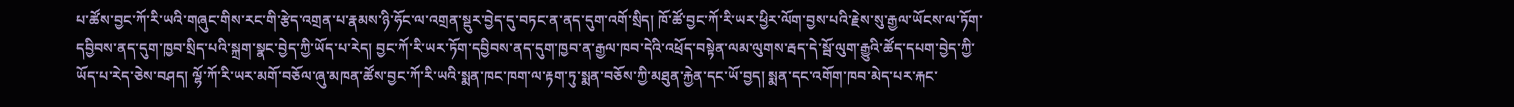པ་ཚོས་བྱང་ཀོ་རི་ཡའི་གཞུང་གིས་རང་གི་རྩེད་འགྲན་པ་རྣམས་ཉི་ཧོང་ལ་འགྲན་སྡུར་བྱེད་དུ་བཏང་ན་ནད་དུག་འགོ་སྲིད། ཁོ་ཚོ་བྱང་ཀོ་རི་ཡར་ཕྱིར་ལོག་བྱས་པའི་རྗེས་སུ་རྒྱལ་ཡོངས་ལ་ཏོག་དབྱིབས་ནད་དུག་ཁྱབ་སྲིད་པའི་སྐྲག་སྣང་བྱེད་ཀྱི་ཡོད་པ་རེད། བྱང་ཀོ་རི་ཡར་ཏོག་དབྱིབས་ནད་དུག་ཁྱབ་ན་རྒྱལ་ཁབ་དེའི་འཕྲོད་བསྟེན་ལམ་ལུགས་རྦད་དེ་སྦོ་ལུག་རྒྱུའི་ཚོད་དཔག་བྱེད་ཀྱི་ཡོད་པ་རེད་ཅེས་བཤད། ལྷོ་ཀོ་རི་ཡར་མགོ་བཅོལ་ཞུ་མཁན་ཚོས་བྱང་ཀོ་རི་ཡའི་སྨན་ཁང་ཁག་ལ་རྟག་ཏུ་སྨན་བཅོས་ཀྱི་མཐུན་རྐྱེན་དང་ཡོ་བྱད། སྨན་དང་འགོག་ཁབ་མེད་པར་རྐང་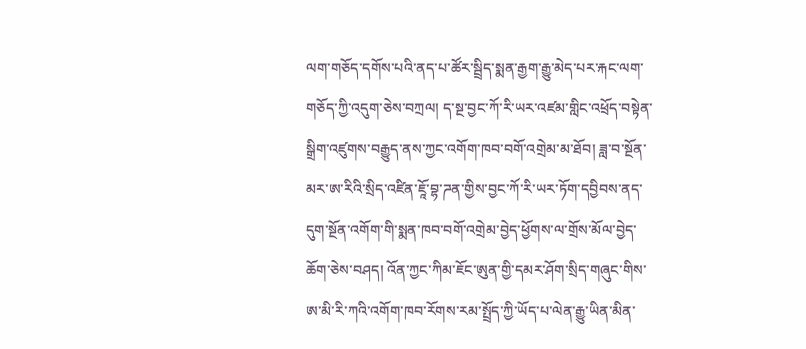ལག་གཅོད་དགོས་པའི་ནད་པ་ཚོར་སྦྲིད་སྨན་རྒྱག་རྒྱུ་མེད་པར་རྐང་ལག་གཅོད་ཀྱི་འདུག་ཅེས་བཀྲལ། ད་སྔ་བྱང་ཀོ་རི་ཡར་འཛམ་གླིང་འཕྲོད་བསྟེན་སྒྲིག་འཛུགས་བརྒྱུད་ནས་ཀྱང་འགོག་ཁབ་བགོ་འགྲེམ་མ་ཐོབ། ཟླ་བ་སྔོན་མར་ཨ་རིའི་སྲིད་འཛིན་ཇཱོ་བྷ་ཌན་གྱིས་བྱང་ཀོ་རི་ཡར་ཏོག་དབྱིབས་ནད་དུག་སྔོན་འགོག་གི་སྨན་ཁབ་བགོ་འགྲེམ་བྱེད་ཕྱོགས་ལ་གྲོས་མོལ་བྱེད་ཆོག་ཅེས་བཤད། འོན་ཀྱང་ཀིམ་ཇོང་ཨུན་གྱི་དམར་ཤོག་སྲིད་གཞུང་གིས་ཨ་མི་རི་ཀའི་འགོག་ཁབ་རོགས་རམ་སྤྲོད་ཀྱི་ཡོད་པ་ལེན་རྒྱུ་ཡིན་མིན་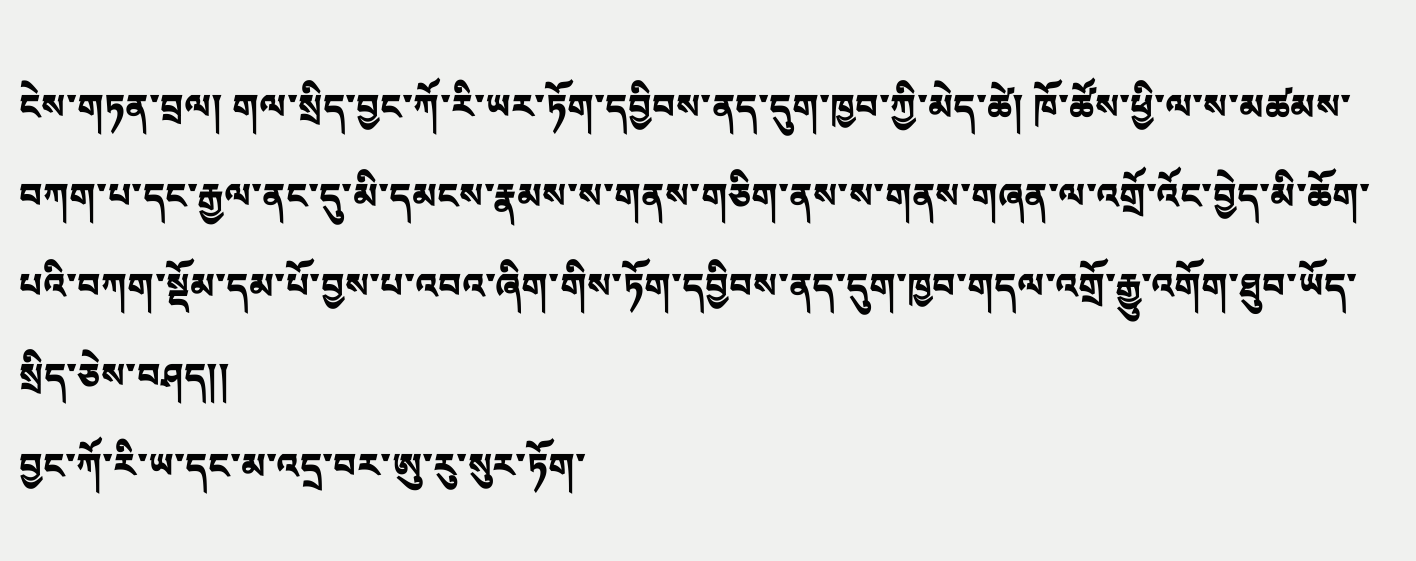ངེས་གཏན་བྲལ། གལ་སྲིད་བྱང་ཀོ་རི་ཡར་ཏོག་དབྱིབས་ནད་དུག་ཁྱབ་ཀྱི་མེད་ཚེ། ཁོ་ཚོས་ཕྱི་ལ་ས་མཚམས་བཀག་པ་དང་རྒྱལ་ནང་དུ་མི་དམངས་རྣམས་ས་གནས་གཅིག་ནས་ས་གནས་གཞན་ལ་འགྲོ་འོང་བྱེད་མི་ཆོག་པའི་བཀག་སྡོམ་དམ་པོ་བྱས་པ་འབའ་ཞིག་གིས་ཏོག་དབྱིབས་ནད་དུག་ཁྱབ་གདལ་འགྲོ་རྒྱུ་འགོག་ཐུབ་ཡོད་སྲིད་ཅེས་བཤད།།
བྱང་ཀོ་རི་ཡ་དང་མ་འདྲ་བར་ཨུ་རུ་སུར་ཏོག་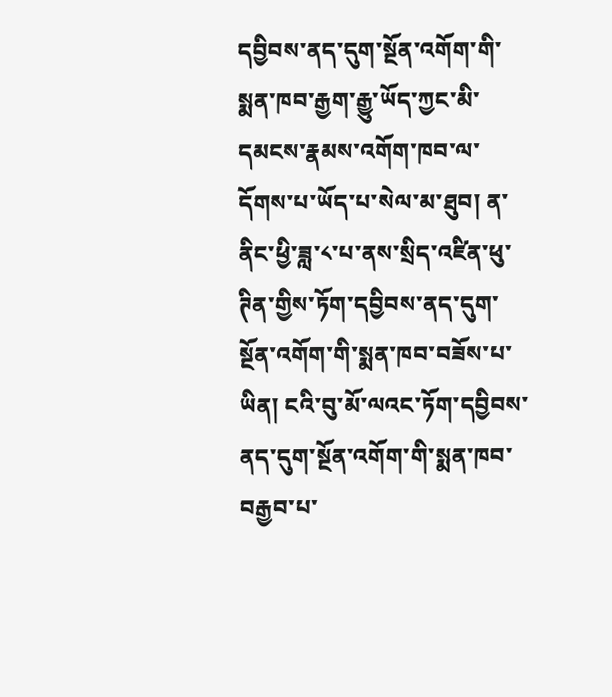དབྱིབས་ནད་དུག་སྔོན་འགོག་གི་སྨན་ཁབ་རྒྱག་རྒྱུ་ཡོད་ཀྱང་མི་དམངས་རྣམས་འགོག་ཁབ་ལ་དོགས་པ་ཡོད་པ་སེལ་མ་ཐུབ། ན་ནིང་ཕྱི་ཟླ་༨་པ་ནས་སྲིད་འཛིན་ཕུ་ཊིན་གྱིས་ཏོག་དབྱིབས་ནད་དུག་སྔོན་འགོག་གི་སྨན་ཁབ་བཟོས་པ་ཡིན། ངའི་བུ་མོ་ལའང་ཏོག་དབྱིབས་ནད་དུག་སྔོན་འགོག་གི་སྨན་ཁབ་བརྒྱབ་པ་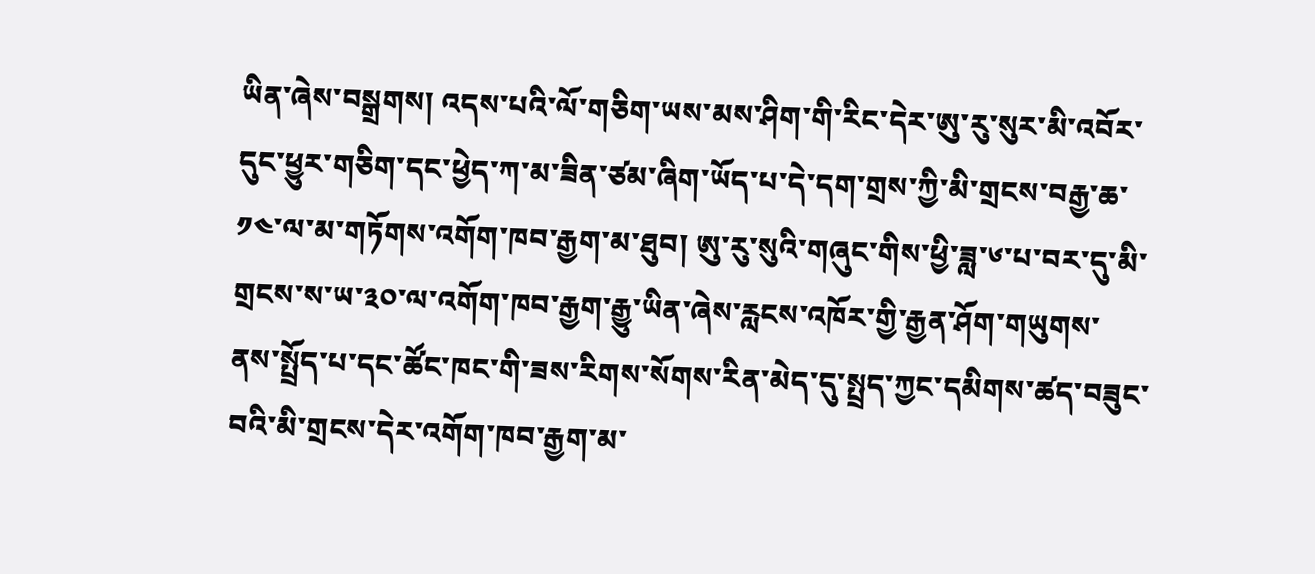ཡིན་ཞེས་བསྒྲགས། འདས་པའི་ལོ་གཅིག་ཡས་མས་ཤིག་གི་རིང་དེར་ཨུ་རུ་སུར་མི་འབོར་དུང་ཕྱུར་གཅིག་དང་ཕྱེད་ཀ་མ་ཟིན་ཙམ་ཞིག་ཡོད་པ་དེ་དག་གྲས་ཀྱི་མི་གྲངས་བརྒྱ་ཆ་༡༤་ལ་མ་གཏོགས་འགོག་ཁབ་རྒྱག་མ་ཐུབ། ཨུ་རུ་སུའི་གཞུང་གིས་ཕྱི་ཟླ་༦་པ་བར་དུ་མི་གྲངས་ས་ཡ་༣༠་ལ་འགོག་ཁབ་རྒྱག་རྒྱུ་ཡིན་ཞེས་རླངས་འཁོར་གྱི་རྒྱན་ཤོག་གཡུགས་ནས་སྤྲོད་པ་དང་ཚོང་ཁང་གི་ཟས་རིགས་སོགས་རིན་མེད་དུ་སྤྲད་ཀྱང་དམིགས་ཚད་བཟུང་བའི་མི་གྲངས་དེར་འགོག་ཁབ་རྒྱག་མ་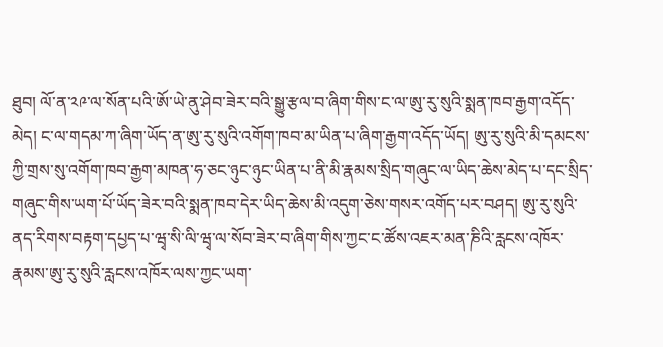ཐུབ། ལོ་ན་༢༩་ལ་སོན་པའི་ཨོ་ཡེ་ནུ་ཤེབ་ཟེར་བའི་སྒྱུ་རྩལ་བ་ཞིག་གིས་ང་ལ་ཨུ་རུ་སུའི་སྨན་ཁབ་རྒྱག་འདོད་མེད། ང་ལ་གདམ་ཀ་ཞིག་ཡོད་ན་ཨུ་རུ་སུའི་འགོག་ཁབ་མ་ཡིན་པ་ཞིག་རྒྱག་འདོད་ཡོད། ཨུ་རུ་སུའི་མི་དམངས་ཀྱི་གྲས་སུ་འགོག་ཁབ་རྒྱག་མཁན་ཧ་ཅང་ཉུང་ཉུང་ཡིན་པ་ནི་མི་རྣམས་སྲིད་གཞུང་ལ་ཡིད་ཆེས་མེད་པ་དང་སྲིད་གཞུང་གིས་ཡག་པོ་ཡོད་ཟེར་བའི་སྨན་ཁབ་དེར་ཡིད་ཆེས་མི་འདུག་ཅེས་གསར་འགོད་པར་བཤད། ཨུ་རུ་སུའི་ནད་རིགས་བརྟག་དཔྱད་པ་ཝྭ་སི་ལི་ཝྭ་ལ་སོབ་ཟེར་བ་ཞིག་གིས་ཀྱང་ང་ཚོས་འཇར་མན་ཎིའི་རླངས་འཁོར་རྣམས་ཨུ་རུ་སུའི་རླངས་འཁོར་ལས་ཀྱང་ཡག་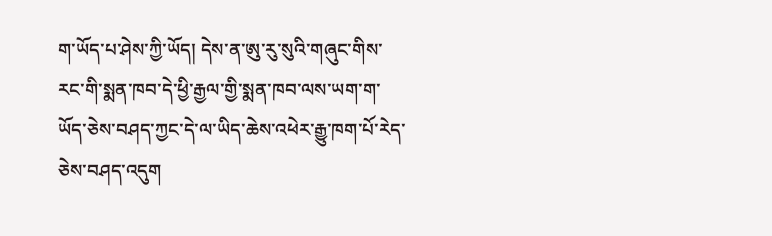ག་ཡོད་པ་ཤེས་ཀྱི་ཡོད། དེས་ན་ཨུ་རུ་སུའི་གཞུང་གིས་རང་གི་སྨན་ཁབ་དེ་ཕྱི་རྒྱལ་གྱི་སྨན་ཁབ་ལས་ཡག་ག་ཡོད་ཅེས་བཤད་ཀྱང་དེ་ལ་ཡིད་ཆེས་འཕེར་རྒྱུ་ཁག་པོ་རེད་ཅེས་བཤད་འདུག